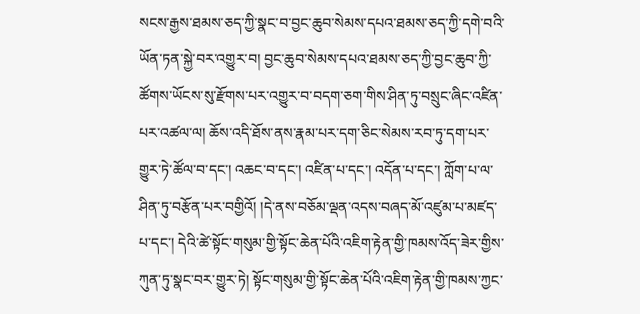སངས་རྒྱས་ཐམས་ཅད་ཀྱི་སྣང་བ་བྱང་ཆུབ་སེམས་དཔའ་ཐམས་ཅད་ཀྱི་དགེ་བའི་ཡོན་ཏན་སྐྱེ་བར་འགྱུར་བ། བྱང་ཆུབ་སེམས་དཔའ་ཐམས་ཅད་ཀྱི་བྱང་ཆུབ་ཀྱི་ཚོགས་ཡོངས་སུ་རྫོགས་པར་འགྱུར་བ་བདག་ཅག་གིས་ཤིན་ཏུ་བསྲུང་ཞིང་འཛིན་པར་འཚལ་ལ། ཆོས་འདི་ཐོས་ནས་རྣམ་པར་དག་ཅིང་སེམས་རབ་ཏུ་དག་པར་གྱུར་ཏེ་ཚོལ་བ་དང་། འཆང་བ་དང་། འཛིན་པ་དང་། འདོན་པ་དང་། ཀློག་པ་ལ་ཤིན་ཏུ་བརྩོན་པར་བགྱིའོ། །དེ་ནས་བཅོམ་ལྡན་འདས་བཞད་མོ་འཛུམ་པ་མཛད་པ་དང་། དེའི་ཚེ་སྟོང་གསུམ་གྱི་སྟོང་ཆེན་པོའི་འཇིག་རྟེན་གྱི་ཁམས་འོད་ཟེར་གྱིས་ཀུན་ཏུ་སྣང་བར་གྱུར་ཏེ། སྟོང་གསུམ་གྱི་སྟོང་ཆེན་པོའི་འཇིག་རྟེན་གྱི་ཁམས་ཀྱང་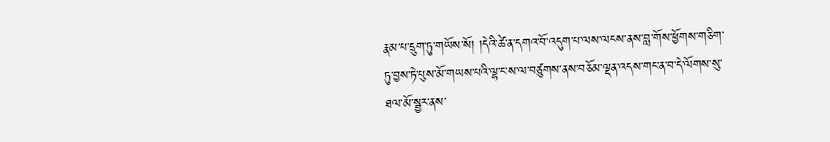རྣམ་པ་དྲུག་ཏུ་གཡོས་སོ། །དེའི་ཚེ་ན་དགའ་བོ་འདུག་པ་ལས་ལངས་ནས་བླ་གོས་ཕྱོགས་གཅིག་ཏུ་བྱས་ཏེ་པུས་མོ་གཡས་པའི་ལྷ་ང་ས་ལ་བཙུགས་ནས་བཅོམ་ལྡན་འདས་གང་ན་བ་དེ་ལོགས་སུ་ཐལ་མོ་སྦྱར་ནས་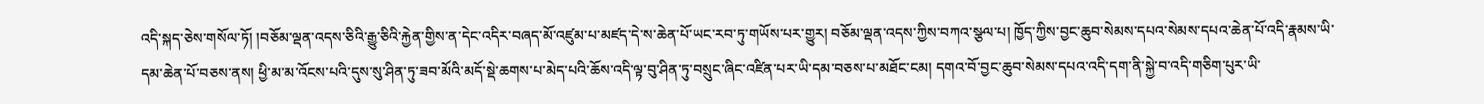འདི་སྐད་ཅེས་གསོལ་ཏོ། །བཅོམ་ལྡན་འདས་ཅིའི་རྒྱུ་ཅིའི་རྐྱེན་གྱིས་ན་དེང་འདིར་བཞད་མོ་འཛུམ་པ་མཛད་དེ་ས་ཆེན་པོ་ཡང་རབ་ཏུ་གཡོས་པར་གྱུར། བཅོམ་ལྡན་འདས་ཀྱིས་བཀའ་སྩལ་པ། ཁྱོད་ཀྱིས་བྱང་ཆུབ་སེམས་དཔའ་སེམས་དཔའ་ཆེན་པོ་འདི་རྣམས་ཡི་དམ་ཆེན་པོ་བཅས་ནས། ཕྱི་མ་མ་འོངས་པའི་དུས་སུ་ཤིན་ཏུ་ཟབ་མོའི་མདོ་སྡེ་ཆགས་པ་མེད་པའི་ཆོས་འདི་ལྟ་བུ་ཤིན་ཏུ་བསྲུང་ཞིང་འཛིན་པར་ཡི་དམ་བཅས་པ་མཐོང་ངམ། དགའ་བོ་བྱང་ཆུབ་སེམས་དཔའ་འདི་དག་ནི་སྐྱེ་བ་འདི་གཅིག་པུར་ཡི་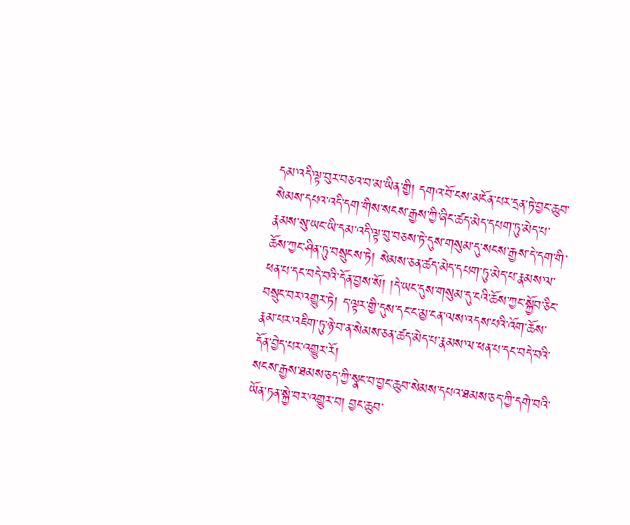དམ་འདི་ལྟ་བུར་བཅའ་བ་མ་ཡིན་གྱི། དགའ་བོ་ངས་མངོན་པར་དྲན་ཏེ་བྱང་ཆུབ་སེམས་དཔའ་འདི་དག་གིས་སངས་རྒྱས་ཀྱི་ཞིང་ཚད་མེད་དཔག་ཏུ་མེད་པ་རྣམས་སུ་ཡང་ཡི་དམ་འདི་ལྟ་བུ་བཅས་ཏེ་དུས་གསུམ་དུ་སངས་རྒྱས་དེ་དག་གི་ཆོས་ཀྱང་ཤིན་ཏུ་བསྲུངས་ཏེ། སེམས་ཅན་ཚད་མེད་དཔག་ཏུ་མེད་པ་རྣམས་ལ་ཕན་པ་དང་བདེ་བའི་དོན་བྱས་སོ། །དེ་ཡང་དུས་གསུམ་དུ་ངའི་ཆོས་ཀྱང་སྐྱོབ་ཅིང་བསྲུང་བར་འགྱུར་ཏེ། ད་ལྟར་གྱི་དུས་དང་ང་མྱ་ངན་ལས་འདས་པའི་འོག་ཆོས་རྣམ་པར་འཇིག་ཏུ་ཉེ་བ་ན་སེམས་ཅན་ཚད་མེད་པ་རྣམས་ལ་ཕན་པ་དང་བདེ་བའི་དོན་བྱེད་པར་འགྱུར་རོ།
སངས་རྒྱས་ཐམས་ཅད་ཀྱི་སྣང་བ་བྱང་ཆུབ་སེམས་དཔའ་ཐམས་ཅད་ཀྱི་དགེ་བའི་ཡོན་ཏན་སྐྱེ་བར་འགྱུར་བ། བྱང་ཆུབ་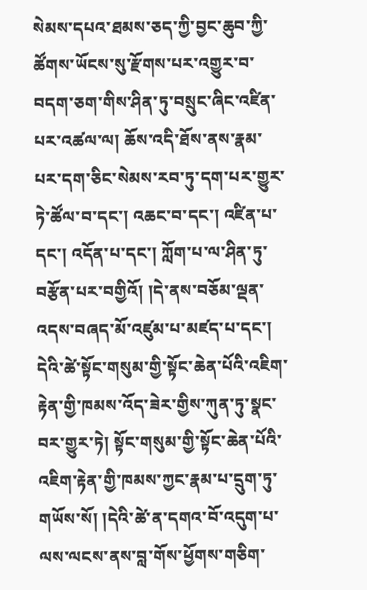སེམས་དཔའ་ཐམས་ཅད་ཀྱི་བྱང་ཆུབ་ཀྱི་ཚོགས་ཡོངས་སུ་རྫོགས་པར་འགྱུར་བ་བདག་ཅག་གིས་ཤིན་ཏུ་བསྲུང་ཞིང་འཛིན་པར་འཚལ་ལ། ཆོས་འདི་ཐོས་ནས་རྣམ་པར་དག་ཅིང་སེམས་རབ་ཏུ་དག་པར་གྱུར་ཏེ་ཚོལ་བ་དང་། འཆང་བ་དང་། འཛིན་པ་དང་། འདོན་པ་དང་། ཀློག་པ་ལ་ཤིན་ཏུ་བརྩོན་པར་བགྱིའོ། །དེ་ནས་བཅོམ་ལྡན་འདས་བཞད་མོ་འཛུམ་པ་མཛད་པ་དང་། དེའི་ཚེ་སྟོང་གསུམ་གྱི་སྟོང་ཆེན་པོའི་འཇིག་རྟེན་གྱི་ཁམས་འོད་ཟེར་གྱིས་ཀུན་ཏུ་སྣང་བར་གྱུར་ཏེ། སྟོང་གསུམ་གྱི་སྟོང་ཆེན་པོའི་འཇིག་རྟེན་གྱི་ཁམས་ཀྱང་རྣམ་པ་དྲུག་ཏུ་གཡོས་སོ། །དེའི་ཚེ་ན་དགའ་བོ་འདུག་པ་ལས་ལངས་ནས་བླ་གོས་ཕྱོགས་གཅིག་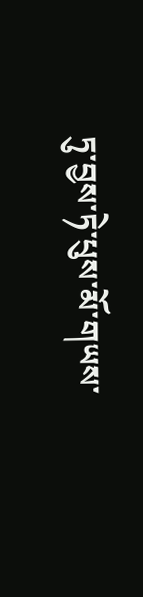ཏུ་བྱས་ཏེ་པུས་མོ་གཡས་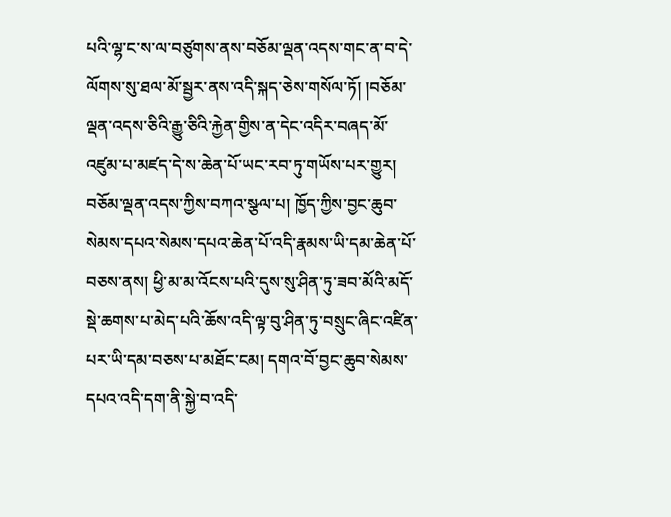པའི་ལྷ་ང་ས་ལ་བཙུགས་ནས་བཅོམ་ལྡན་འདས་གང་ན་བ་དེ་ལོགས་སུ་ཐལ་མོ་སྦྱར་ནས་འདི་སྐད་ཅེས་གསོལ་ཏོ། །བཅོམ་ལྡན་འདས་ཅིའི་རྒྱུ་ཅིའི་རྐྱེན་གྱིས་ན་དེང་འདིར་བཞད་མོ་འཛུམ་པ་མཛད་དེ་ས་ཆེན་པོ་ཡང་རབ་ཏུ་གཡོས་པར་གྱུར། བཅོམ་ལྡན་འདས་ཀྱིས་བཀའ་སྩལ་པ། ཁྱོད་ཀྱིས་བྱང་ཆུབ་སེམས་དཔའ་སེམས་དཔའ་ཆེན་པོ་འདི་རྣམས་ཡི་དམ་ཆེན་པོ་བཅས་ནས། ཕྱི་མ་མ་འོངས་པའི་དུས་སུ་ཤིན་ཏུ་ཟབ་མོའི་མདོ་སྡེ་ཆགས་པ་མེད་པའི་ཆོས་འདི་ལྟ་བུ་ཤིན་ཏུ་བསྲུང་ཞིང་འཛིན་པར་ཡི་དམ་བཅས་པ་མཐོང་ངམ། དགའ་བོ་བྱང་ཆུབ་སེམས་དཔའ་འདི་དག་ནི་སྐྱེ་བ་འདི་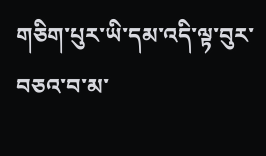གཅིག་པུར་ཡི་དམ་འདི་ལྟ་བུར་བཅའ་བ་མ་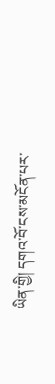ཡིན་གྱི། དགའ་བོ་ངས་མངོན་པར་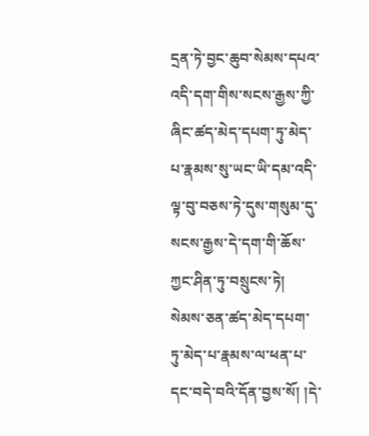དྲན་ཏེ་བྱང་ཆུབ་སེམས་དཔའ་འདི་དག་གིས་སངས་རྒྱས་ཀྱི་ཞིང་ཚད་མེད་དཔག་ཏུ་མེད་པ་རྣམས་སུ་ཡང་ཡི་དམ་འདི་ལྟ་བུ་བཅས་ཏེ་དུས་གསུམ་དུ་སངས་རྒྱས་དེ་དག་གི་ཆོས་ཀྱང་ཤིན་ཏུ་བསྲུངས་ཏེ། སེམས་ཅན་ཚད་མེད་དཔག་ཏུ་མེད་པ་རྣམས་ལ་ཕན་པ་དང་བདེ་བའི་དོན་བྱས་སོ། །དེ་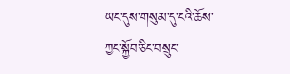ཡང་དུས་གསུམ་དུ་ངའི་ཆོས་ཀྱང་སྐྱོབ་ཅིང་བསྲུང་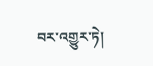བར་འགྱུར་ཏེ།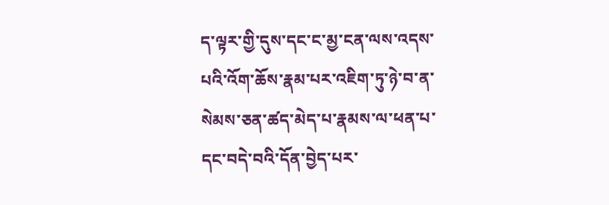ད་ལྟར་གྱི་དུས་དང་ང་མྱ་ངན་ལས་འདས་པའི་འོག་ཆོས་རྣམ་པར་འཇིག་ཏུ་ཉེ་བ་ན་སེམས་ཅན་ཚད་མེད་པ་རྣམས་ལ་ཕན་པ་དང་བདེ་བའི་དོན་བྱེད་པར་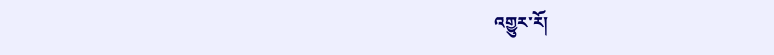འགྱུར་རོ།